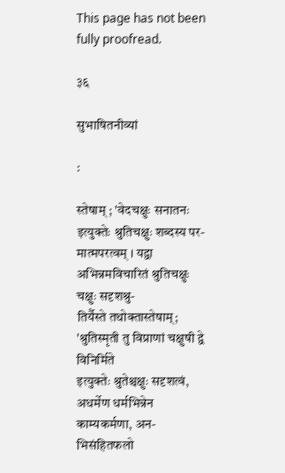This page has not been fully proofread.

३६

सुभाषितनीव्यां

:

स्तेषाम् ; 'वेदचक्षुः सनातनः इत्युक्तेः श्रुतिचक्षुः शब्दस्य पर-
मात्मपरत्वम् । यद्वा अभिन्नमविचारितं श्रुतिचक्षुः चक्षुः सदृशश्रु-
तिर्यैस्ते तथोक्तास्तेषाम्; 'श्रुतिस्मृती तु विप्राणां चक्षुषी द्वे विनिर्मिते
इत्युक्तेः श्रुतेश्चक्षुः सदृशत्वं, अधर्मेण धर्मभिन्नेन काम्यकर्मणा, अन-
भिसंहितफलो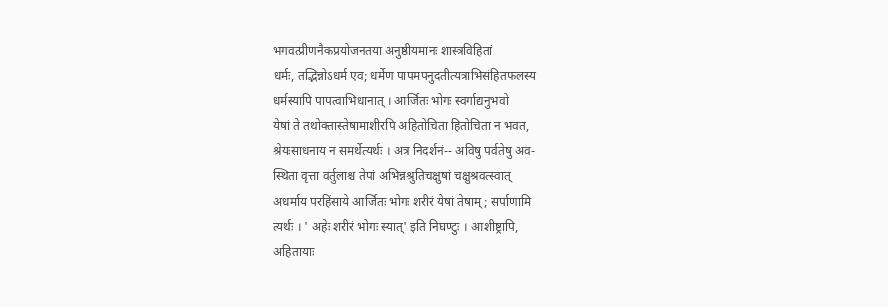भगवत्प्रीणनैकप्रयोजनतया अनुष्ठीयमानः शास्त्रविहितां
धर्मः, तद्भिन्नोऽधर्म एव; धर्मेण पापमपनुदतीत्यत्राभिसंहितफलस्य
धर्मस्यापि पापत्वाभिधानात् । आर्जितः भोगः स्वर्गाद्यनुभवो
येषां ते तथोक्तास्तेषामाशीरपि अहितोचिता हितोचिता न भवत,
श्रेयःसाधनाय न समर्थेत्यर्थः । अत्र निदर्शनं-- अविषु पर्वतेषु अव-
स्थिता वृत्ता वर्तुलाश्च तेपां अभिन्नश्रुतिचक्षुषां चक्षुश्रवत्स्वात्
अधर्माय परहिंसाये आर्जितः भोगः शरीरं येषां तेषाम् ; सर्पाणामि
त्यर्थः । ' अहेः शरीरं भोगः स्यात्' इति निघण्टुः । आशीष्ट्रापि,
अहितायाः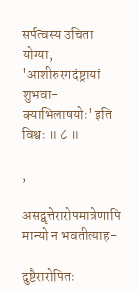सर्पत्वस्य उचिता योग्या, 'आशीरुरगदंष्ट्रायां शुभवा-
क्याभिलाषयोः' इति विश्वः ॥ ८ ॥

,

असद्वृत्तेरारोपमात्रेणापि मान्यो न भवतीत्याह-

दुष्टैरारोपितः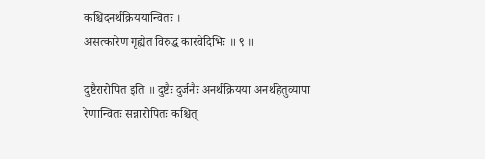कश्चिदनर्थक्रिययान्वितः ।
असत्कारेण गृह्येत विरुद्ध कारवेदिभिः ॥ ९ ॥

दुष्टैरारोपित इति ॥ दुष्टैः दुर्जनैः अनर्थक्रियया अनर्थहेतुव्यापा
रेणान्वितः सन्नारोपितः कश्चित्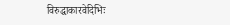विरुद्धाकारवेदिभिः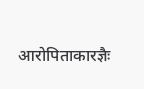आरोपिताकारज्ञैः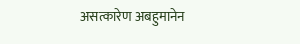असत्कारेण अबहुमानेन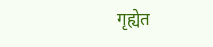गृह्येत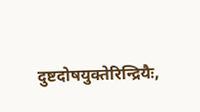दुष्टदोषयुक्तेरिन्द्रियैः,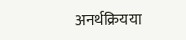अनर्थक्रियया